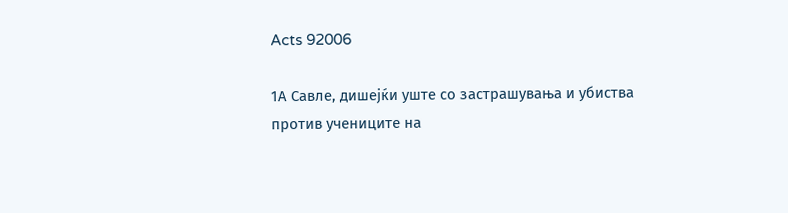Acts 92006

1А Савле, дишејќи уште со застрашувања и убиства против учениците на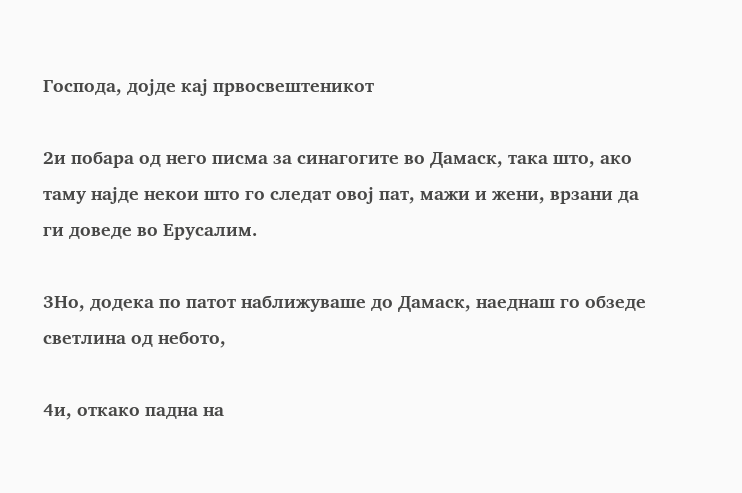Господа, дојде кај првосвештеникот

2и побара од него писма за синагогите во Дамаск, така што, ако таму најде некои што го следат овој пат, мажи и жени, врзани да ги доведе во Ерусалим.

3Но, додека по патот наближуваше до Дамаск, наеднаш го обзеде светлина од небото,

4и, откако падна на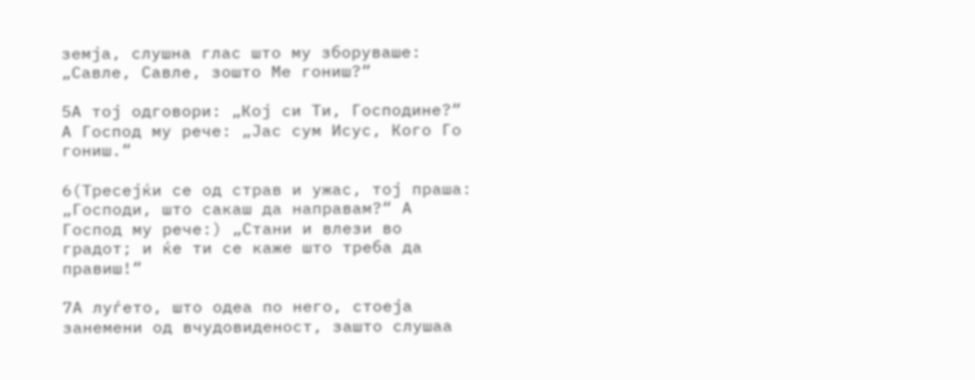земја, слушна глас што му зборуваше: „Савле, Савле, зошто Ме гониш?“

5А тој одговори: „Кој си Ти, Господине?“ А Господ му рече: „Јас сум Исус, Кого Го гониш.“

6(Тресејќи се од страв и ужас, тој праша: „Господи, што сакаш да направам?“ А Господ му рече:) „Стани и влези во градот; и ќе ти се каже што треба да правиш!“

7А луѓето, што одеа по него, стоеја занемени од вчудовиденост, зашто слушаа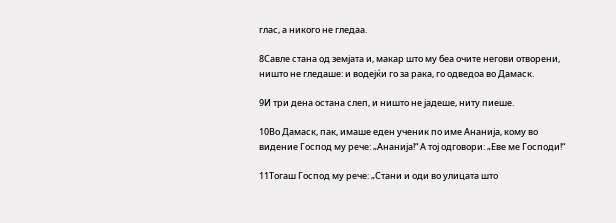глас, а никого не гледаа.

8Савле стана од земјата и, макар што му беа очите негови отворени, ништо не гледаше: и водејќи го за рака, го одведоа во Дамаск.

9И три дена остана слеп, и ништо не јадеше, ниту пиеше.

10Во Дамаск, пак, имаше еден ученик по име Ананија, кому во видение Господ му рече: „Ананија!“ А тој одговори: „Еве ме Господи!“

11Тогаш Господ му рече: „Стани и оди во улицата што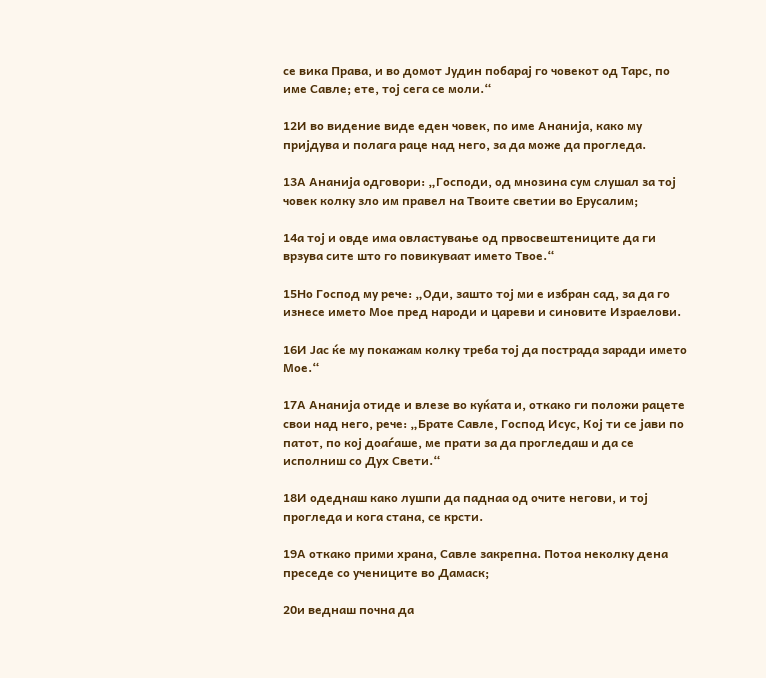се вика Права, и во домот Јудин побарај го човекот од Тарс, по име Савле; ете, тој сега се моли.“

12И во видение виде еден човек, по име Ананија, како му пријдува и полага раце над него, за да може да прогледа.

13А Ананија одговори: „Господи, од мнозина сум слушал за тој човек колку зло им правел на Твоите светии во Ерусалим;

14а тој и овде има овластување од првосвештениците да ги врзува сите што го повикуваат името Твое.“

15Но Господ му рече: „Оди, зашто тој ми е избран сад, за да го изнесе името Мое пред народи и цареви и синовите Израелови.

16И Јас ќе му покажам колку треба тој да пострада заради името Мое.“

17А Ананија отиде и влезе во куќата и, откако ги положи рацете свои над него, рече: „Брате Савле, Господ Исус, Кој ти се јави по патот, по кој доаѓаше, ме прати за да прогледаш и да се исполниш со Дух Свети.“

18И одеднаш како лушпи да паднаа од очите негови, и тој прогледа и кога стана, се крсти.

19А откако прими храна, Савле закрепна. Потоа неколку дена преседе со учениците во Дамаск;

20и веднаш почна да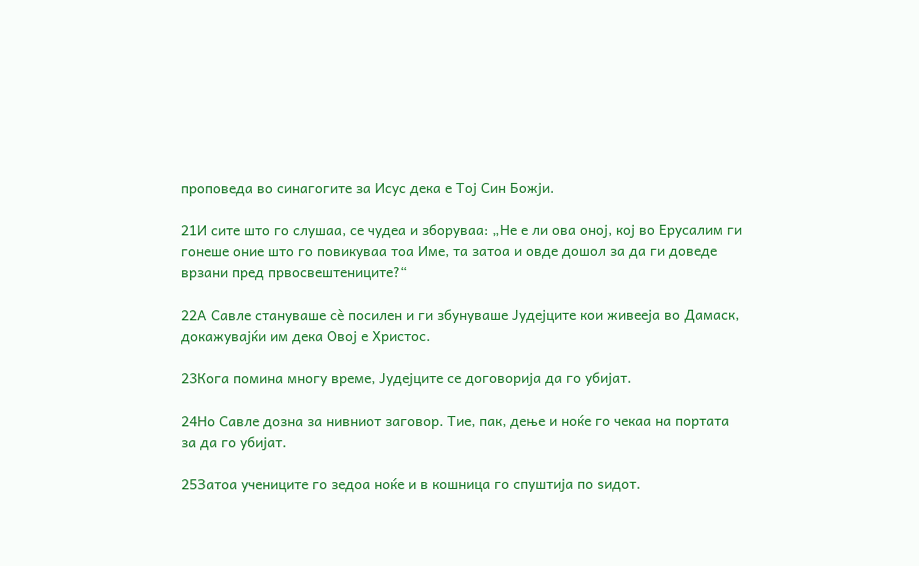проповеда во синагогите за Исус дека е Тој Син Божји.

21И сите што го слушаа, се чудеа и зборуваа: „Не е ли ова оној, кој во Ерусалим ги гонеше оние што го повикуваа тоа Име, та затоа и овде дошол за да ги доведе врзани пред првосвештениците?“

22А Савле стануваше сѐ посилен и ги збунуваше Јудејците кои живееја во Дамаск, докажувајќи им дека Овој е Христос.

23Кога помина многу време, Јудејците се договорија да го убијат.

24Но Савле дозна за нивниот заговор. Тие, пак, дење и ноќе го чекаа на портата за да го убијат.

25Затоа учениците го зедоа ноќе и в кошница го спуштија по ѕидот.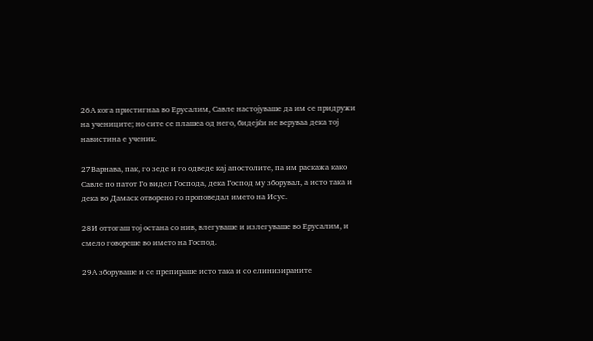26А кога пристигнаа во Ерусалим, Савле настојуваше да им се придружи на учениците; но сите се плашеа од него, бидејќи не веруваа дека тој навистина е ученик.

27Варнава, пак, го зеде и го одведе кај апостолите, па им раскажа како Савле по патот Го видел Господа, дека Господ му зборувал, а исто така и дека во Дамаск отворено го проповедал името на Исус.

28И оттогаш тој остана со нив, влегуваше и излегуваше во Ерусалим, и смело говореше во името на Господ.

29А зборуваше и се препираше исто така и со елинизираните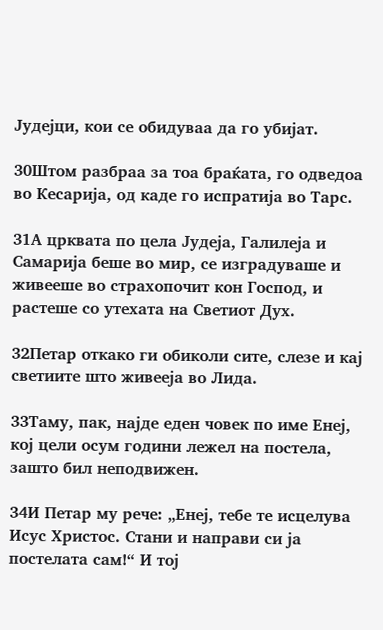Јудејци, кои се обидуваа да го убијат.

30Штом разбраа за тоа браќата, го одведоа во Кесарија, од каде го испратија во Тарс.

31А црквата по цела Јудеја, Галилеја и Самарија беше во мир, се изградуваше и живееше во страхопочит кон Господ, и растеше со утехата на Светиот Дух.

32Петар откако ги обиколи сите, слезе и кај светиите што живееја во Лида.

33Таму, пак, најде еден човек по име Енеј, кој цели осум години лежел на постела, зашто бил неподвижен.

34И Петар му рече: „Енеј, тебе те исцелува Исус Христос. Стани и направи си ја постелата сам!“ И тој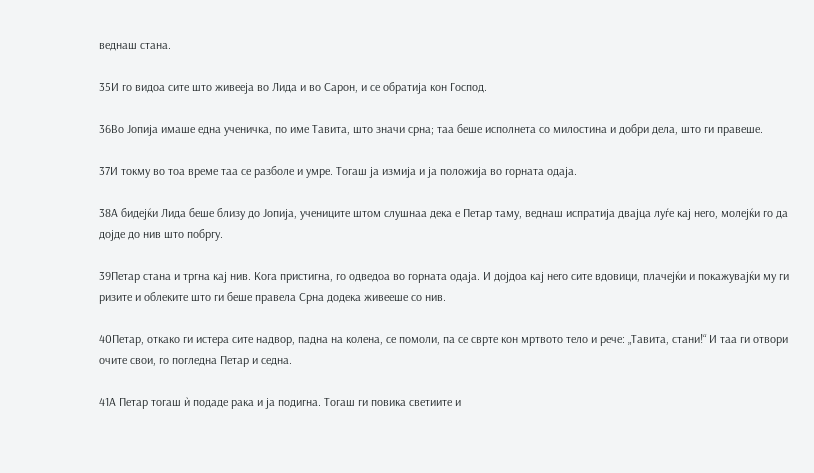веднаш стана.

35И го видоа сите што живееја во Лида и во Сарон, и се обратија кон Господ.

36Во Јопија имаше една ученичка, по име Тавита, што значи срна; таа беше исполнета со милостина и добри дела, што ги правеше.

37И токму во тоа време таа се разболе и умре. Тогаш ја измија и ја положија во горната одаја.

38А бидејќи Лида беше близу до Јопија, учениците штом слушнаа дека е Петар таму, веднаш испратија двајца луѓе кај него, молејќи го да дојде до нив што побргу.

39Петар стана и тргна кај нив. Кога пристигна, го одведоа во горната одаја. И дојдоа кај него сите вдовици, плачејќи и покажувајќи му ги ризите и облеките што ги беше правела Срна додека живееше со нив.

40Петар, откако ги истера сите надвор, падна на колена, се помоли, па се сврте кон мртвото тело и рече: „Тавита, стани!“ И таа ги отвори очите свои, го погледна Петар и седна.

41А Петар тогаш ѝ подаде рака и ја подигна. Тогаш ги повика светиите и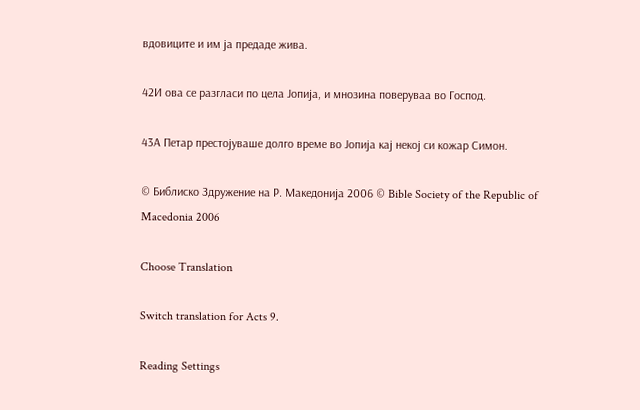вдовиците и им ја предаде жива.

42И ова се разгласи по цела Јопија, и мнозина поверуваа во Господ.

43А Петар престојуваше долго време во Јопија кај некој си кожар Симон.

© Библиско Здружение на Р. Македонија 2006 © Bible Society of the Republic of Macedonia 2006

Choose Translation

Switch translation for Acts 9.

Reading Settings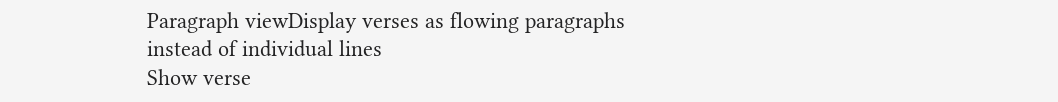Paragraph viewDisplay verses as flowing paragraphs instead of individual lines
Show verse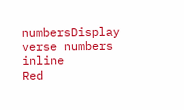numbersDisplay verse numbers inline
Red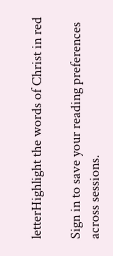letterHighlight the words of Christ in red

Sign in to save your reading preferences across sessions.